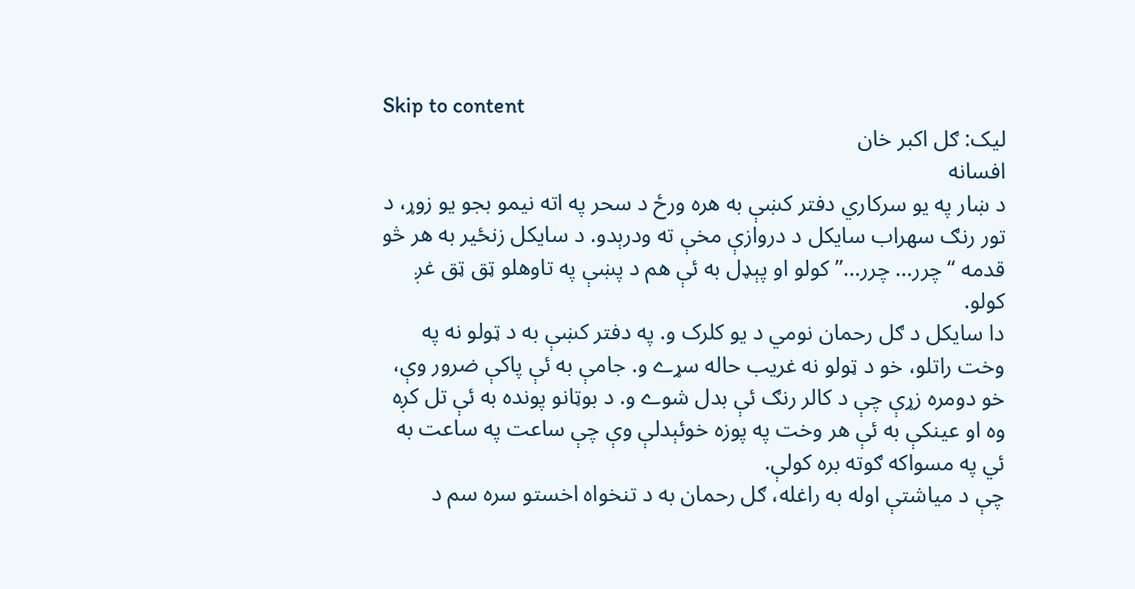Skip to content
ليک: ګل اکبر خان
افسانه
د ښار په يو سرکاري دفتر کښې به هره ورځ د سحر په اته نيمو بجو يو زوړ، د تور رنګ سهراب سايکل د دروازې مخې ته ودرېدو. د سايکل زنځير به هر څو قدمه “چرر… چرر…” کولو او پېډل به ئې هم د پښې په تاوهلو ټق ټق غږ کولو.
دا سايکل د ګل رحمان نومي د يو کلرک و. په دفتر کښې به د ټولو نه په وخت راتلو، خو د ټولو نه غريب حاله سړے و. جامې به ئې پاکې ضرور وې، خو دومره زړې چې د کالر رنګ ئې بدل شوے و. د بوټانو پونده به ئې تل کږه وه او عينکې به ئې هر وخت په پوزه خوئېدلې وې چې ساعت په ساعت به ئي په مسواکه ګوته بره کولې.
چې د مياشتې اوله به راغله، ګل رحمان به د تنخواه اخستو سره سم د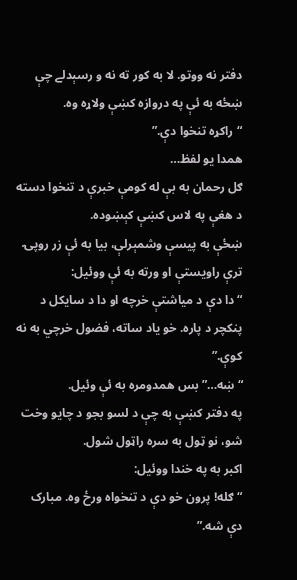دفتر نه ووتو. لا به کور ته نه و رسېدلے چې ښځه به ئې په دروازه کښې ولاړه وه.
“راکړه تنخوا دې.”
همدا يو لفظ…
ګل رحمان به بې له کومې خبرې د تنخوا دسته د هغې په لاس کښې کېښوده.
ښځې به پيسې وشمېرلې، بيا به ئې زر روپۍ ترې راويستې او ورته به ئې ووئيل:
“دا دې د مياشتې خرچه او دا د سايکل د پنکچر د پاره. خو ياد ساته، فضول خرچي به نه کوې.”
“ښه…”بس همدومره به ئې وئيل.
په دفتر کښې به چې د لسو بجو د چایو وخت شو، نو ټول به سره راټول شول.
اکبر به په خندا ووئيل:
“ګله! پرون خو دې د تنخواه ورځ وه. مبارک دې شه.”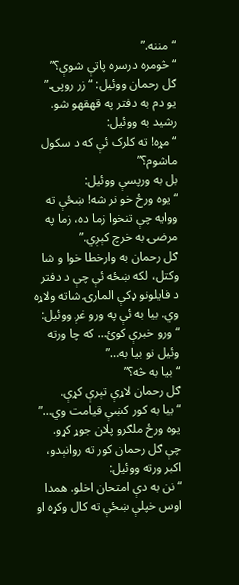“مننه.”
“څومره درسره پاتې شوې؟”
ګل رحمان ووئيل: “زر روپۍ.”
يو دم به دفتر په قهقهو شو.
رشيد به ووئيل:
“مړه! ته کلرک ئې که د سکول ماشوم؟”
بل به ورپسې ووئيل:
“يوه ورځ خو نر شه! ښځې ته ووايه چې تنخوا زما ده، زما په مرضۍ به خرچ کېږي.”
ګل رحمان به وارخطا خوا و شا وکتل، لکه ښځه ئې چې د دفتر د فايلونو ډکې المارۍ شاته ولاړه وي. بيا به ئې په ورو غږ ووئيل:
“ورو خبرې کوئ… که چا ورته وئيل نو بيا به…”
“بيا به څه؟”
ګل رحمان لاړې تېرې کړې.
“بيا به کور کښې قيامت وي…”
يوه ورځ ملګرو پلان جوړ کړو.
چې ګل رحمان کور ته روانېدو، اکبر ورته ووئيل:
“نن به دې امتحان اخلو. همدا اوس خپلې ښځې ته کال وکړه او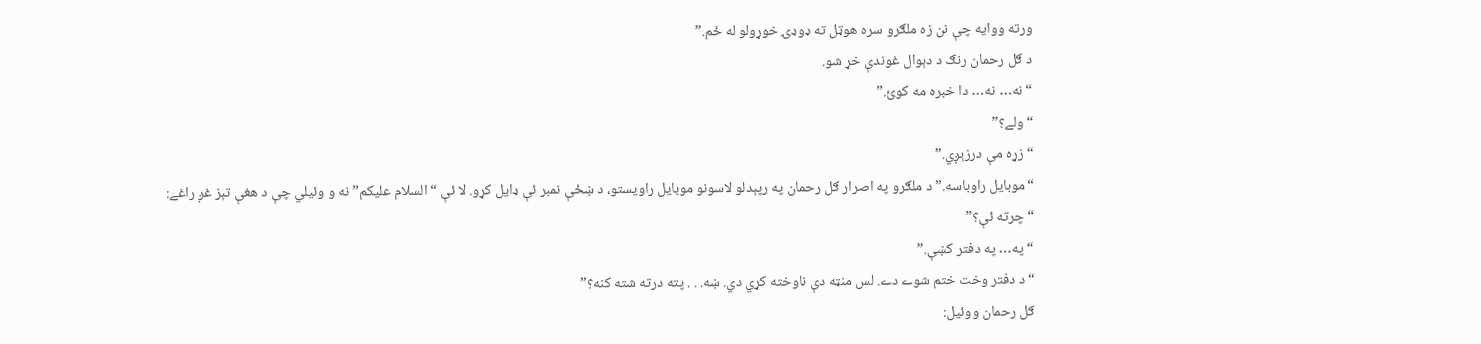ورته ووايه چې نن زه ملګرو سره هوټل ته ډوډۍ خوړولو له ځم.”
د ګل رحمان رنګ د دېوال غوندې خړ شو.
“نه… نه… دا خبره مه کوئ.”
“ولے؟”
“زړه مې درزېږي.”
“موبايل راوباسه.” د ملګرو په اصرار ګل رحمان په رپېدلو لاسونو موبايل راويستو، د ښځې نمبر ئې ډايل کړو. لا ئې “السلام عليکم” نه و وئيلي چې د هغې تېز غږ راغے:
“چرته ئې؟”
“په… په دفتر کښې.”
“د دفتر وخت ختم شوے دے. لس منټه دې ناوخته کړي دي. ښه. . . پته درته شته کنه؟”
ګل رحمان ووئيل: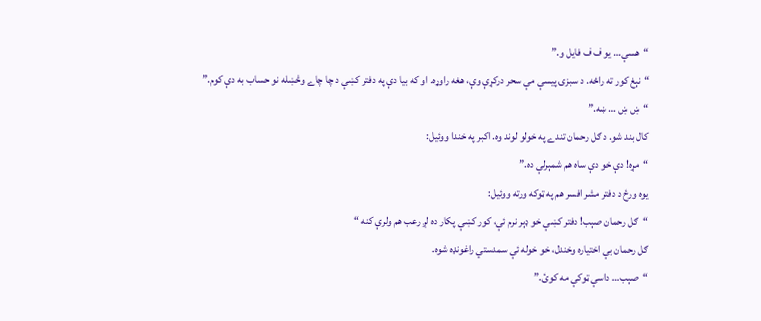“هسې… يو ف ف فايل و.”
“نېغ کور ته راځه. د سبزۍ پيسې مې سحر درکړې وې، هغه راوړه. او که بيا دې په دفتر کښې د چا چاے وڅښله نو حساب به دې کوم.”
“ښ ښ … ښه.”
کال بند شو. د ګل رحمان تندے په خولو لوند وه. اکبر په خندا ووئيل:
“مړه! دې خو دې ساه هم شمېرلې ده.”
يوه ورځ د دفتر مشر افسر هم په ټوکه ورته ووئيل:
“ګل رحمان صېب! دفتر کښې خو ډېر نرم ئې، کور کښې پکار ده لږ رعب هم ولرې کنه “
ګل رحمان بې اختياره وخندل، خو خوله ئې سمدستي راغونډه شوه.
“صېب… داسې ټوکې مه کوئ.”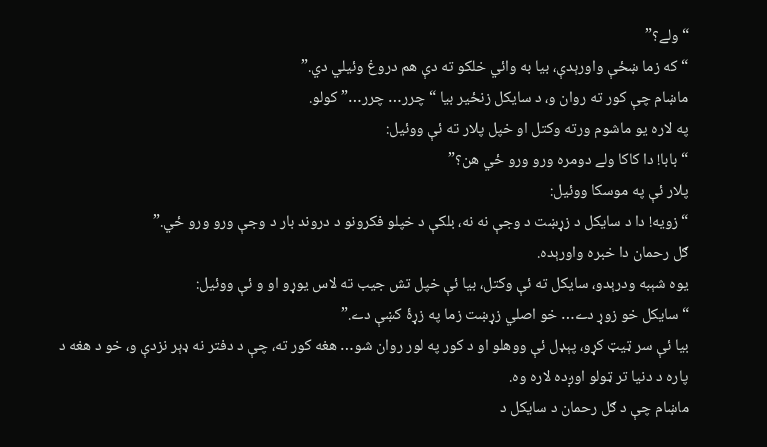“ولے؟”
“که زما ښځې واورېدې، بيا به وائي خلکو ته دې هم دروغ وئيلي دي.”
ماښام چې کور ته روان و، د سايکل زنځير بيا “چرر… چرر…” کولو.
په لاره يو ماشوم ورته وکتل او خپل پلار ته ئې ووئيل:
“بابا! دا کاکا ولے دومره ورو ورو ځي هن؟”
پلار ئې په موسکا ووئيل:
“زويه! دا د سايکل د زړښت د وجې نه نه، بلکې د خپلو فکرونو د دروند بار د وجې ورو ورو ځي.”
ګل رحمان دا خبره واورېده.
يوه شېبه ودرېدو، سايکل ته ئې وکتل، بيا ئې خپل تش جيب ته لاس يوړو او و ئې ووئيل:
“سايکل خو زوړ دے… خو اصلي زړښت زما په زړۀ کښې دے.”
بيا ئې سر ټيټ کړو، پېډل ئې ووهلو او د کور په لور روان شو… هغه کور ته، چې د دفتر نه ډېر نزدې و، خو د هغه د پاره د دنيا تر ټولو اوږده لاره وه.
ماښام چې د ګل رحمان د سايکل د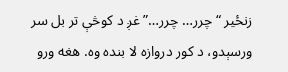زنځير “چرر… چرر…” غږ د کوڅې تر بل سر ورسېدو، د کور دروازه لا بنده وه. هغه ورو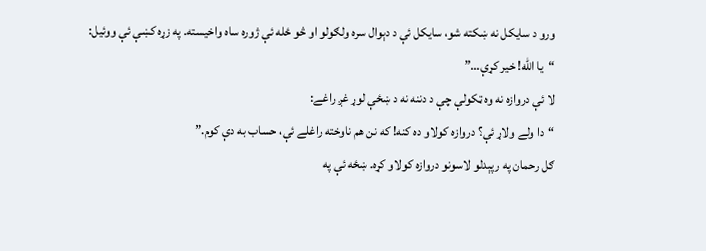ورو د سايکل نه ښکته شو، سايکل ئې د دېوال سره ولګولو او څو ځله ئې ژوره ساه واخيسته. په زړه کښې ئې ووئيل:
“يا الله! خير کړې…”
لا ئې دروازه نه وه ټکولې چې د دننه نه د ښځې لوړ غږ راغے:
“دا ولے ولاړ ئې؟ دروازه کولاو ده کنه! که نن هم ناوخته راغلے ئې، حساب به دې کوم.”
ګل رحمان په رپېدلو لاسونو دروازه کولاو کړه. ښځه ئې په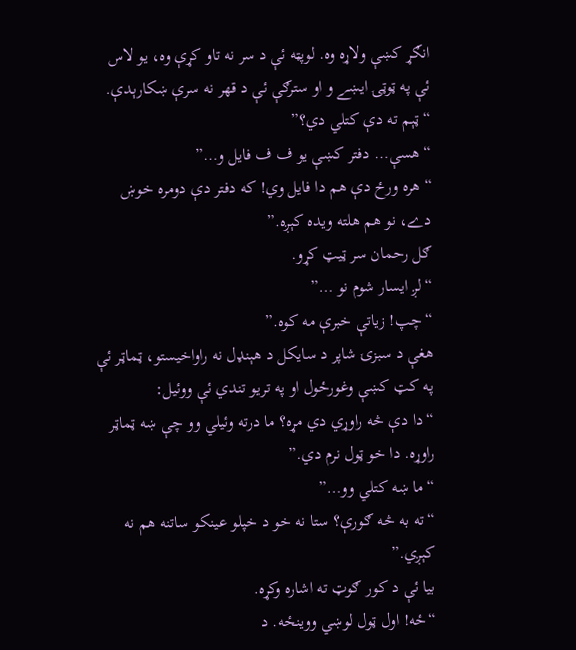انګړ کښې ولاړه وه. لوپټه ئې د سر نه تاو کړې وه، يو لاس ئې په ټوټۍ ايښے و او سترګې ئې د قهر نه سرې ښکارېدې.
“ټېم ته دې کتلي دي؟”
“هسې… دفتر کښې يو ف ف فايل و…”
“هره ورځ دې هم دا فايل وي! که دفتر دې دومره خوښ دے، نو هم هلته ويده کېږه.”
ګل رحمان سر ټيټ کړو.
“لږ ايسار شوم نو …”
“چپ! زياتې خبرې مه کوه.”
هغې د سبزۍ شاپر د سايکل د هېنډل نه راواخيستو، ټماټر ئې په کټ کښې وغورځول او په تريو تندي ئې ووئيل:
“دا دې څه راوړي دي مړه؟ ما درته وئيلي وو چې ښه ټماټر راوړه. دا خو ټول نرم دي.”
“ما ښه کتلي وو…”
“ته به څه ګورې؟ ستا نه خو د خپلو عينکو ساتنه هم نه کېږي.”
بيا ئې د کور ګوټ ته اشاره وکړه.
“ځه! اول ټول لوښي ووينځه. د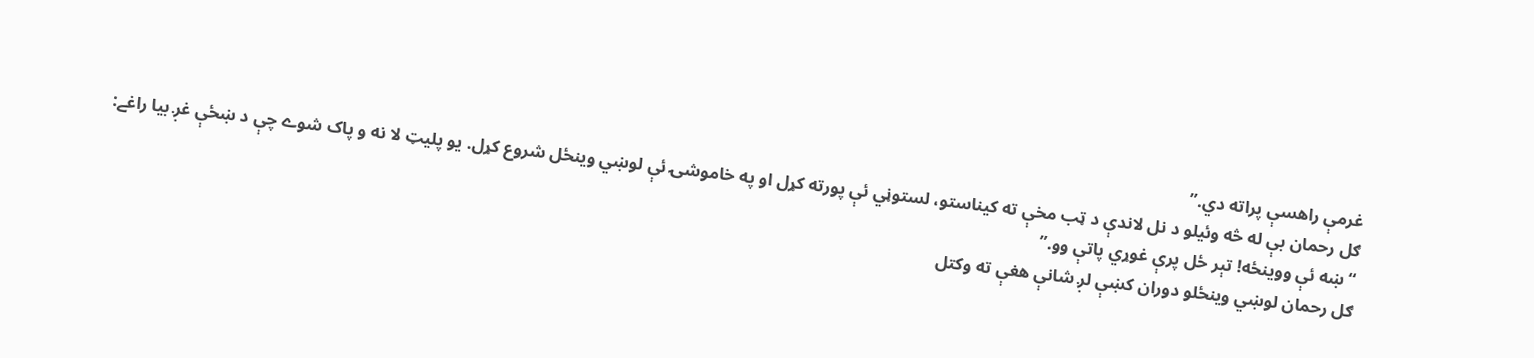غرمې راهسې پراته دي.”
ګل رحمان بې له څه وئيلو د نل لاندې د ټب مخې ته کيناستو، لستوڼي ئې پورته کړل او په خاموشۍ ئې لوښي وينځل شروع کړل. يو پليټ لا نه و پاک شوے چې د ښځې غږ بيا راغے:
“ښه ئې ووينځه! تېر ځل پرې غوړي پاتې وو.”
ګل رحمان لوښي وینځلو دوران کښې لږ شانې هغې ته وکتل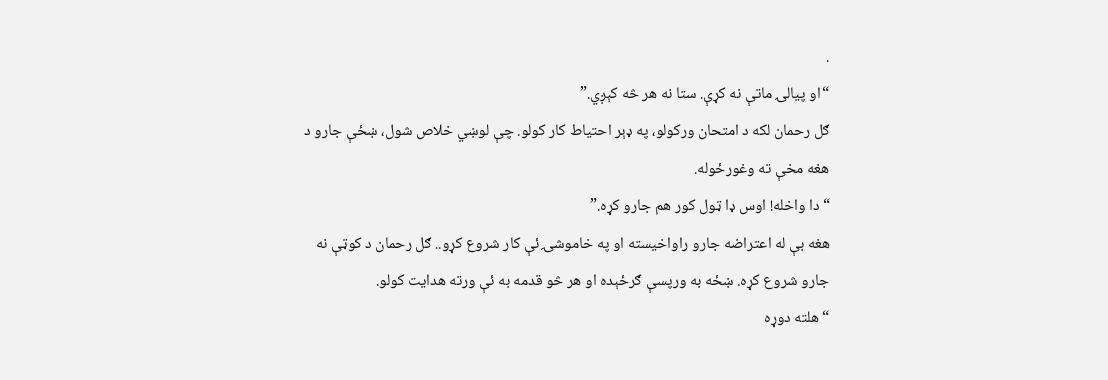.
“او پيالۍ ماتې نه کړې. ستا نه هر څه کېږي.”
ګل رحمان لکه د امتحان ورکولو، په ډېر احتياط کار کولو. چې لوښي خلاص شول، ښځې جارو د هغه مخې ته وغورځوله.
“دا واخله! اوس ډا ټول کور هم جارو کړه.”
هغه بې له اعتراضه جارو راواخيسته او په خاموشۍ ئې کار شروع کړو.. ګل رحمان د کوټې نه جارو شروع کړه. ښځه به ورپسې ګرځېده او هر څو قدمه به ئې ورته هدايت کولو.
“هلته دوړه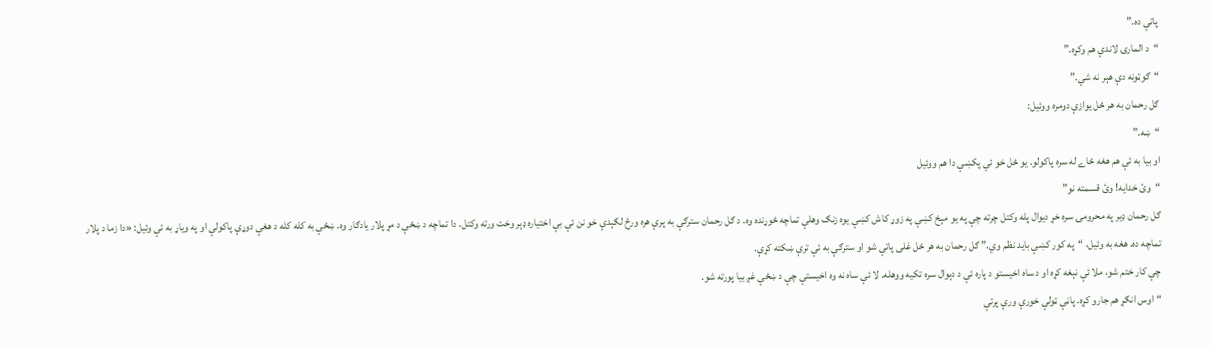پاتې ده.”
“د المارۍ لاندې هم وکړه.”
“ګوټونه دې هېر نه شي.”
ګل رحمان به هر ځل يوازې دومره ووئيل:
“ښه.”
او بيا به ئې هم هغه ځاے له سره پاکولو. يو ځل خو ئي پکښې دا هم ووئيل
“وئ خدايه! وئ قسمته نو”
ګل رحمان ډير په محرومۍ سره خړ ديوال پله وکتل چرته چې په يو مېخ کښې په زوړ کاش کښې يوه زنګ وهلې تماچه ځوړنده وه. د ګل رحمان سترګې به پرې هره ورځ لګېدې خو نن ئې بې اختياره ډېر وخت ورته وکتل. دا تماچه د ښځې د مړ پلار يادګار وه. ښځې به کله کله د هغې دوړې پاکولې او په وياړ به ئې وئيل: «دا زما د پلار تماچه ده. هغه به وئيل، “په کور کښې بايد نظم وي.” ګل رحمان به هر ځل غلی پاتې شو او سترګې به ئې ترې ښکته کړې.
چې کار ختم شو، ملا ئې نېغه کړه او د ساه اخيستو د پاره ئې د دېوال سره تکيه ووهله. لا ئې ساه نه وه اخيستې چې د ښځې غږ بيا پورته شو.
“اوس انګړ هم جارو کړه. پاڼې ټولې خورې ورې پرتې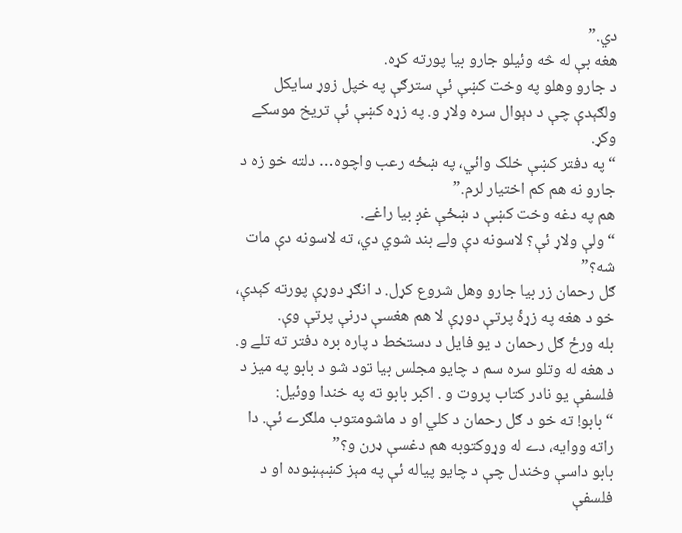دي.”
هغه بې له څه وئيلو جارو بيا پورته کړه.
د جارو وهلو په وخت کښې ئې سترګې په خپل زوړ سايکل ولګېدې چې د دېوال سره ولاړ و. په زړه کښې ئې تريخ موسکے وکړ.
“په دفتر کښې خلک وائي، په ښځه رعب واچوه… دلته خو زه د جارو نه هم کم اختيار لرم.”
هم په دغه وخت کښې د ښځې غږ بيا راغے.
“ولې ولاړ ئې؟ لاسونه دې ولے بند شوي دي، ته لاسونه دې مات شه؟”
ګل رحمان زر بيا جارو وهل شروع کړل. د انګړ دوړې پورته کېدې، خو د هغه په زړۀ پرتې دوړې لا هم هغسې درنې پرتې وې.
بله ورځ ګل رحمان د يو فايل د دستخط د پاره بره دفتر ته تلے و. د هغه له وتلو سره سم د چایو مجلس بيا تود شو د بابو په ميز د فلسفې يو نادر کتاب پروت و . اکبر بابو ته په خندا ووئيل:
“بابو! ته خو د ګل رحمان د کلي او د ماشومتوب ملګرے ئې. دا راته ووايه، دے له وړوکتوبه هم دغسې ډرن و؟”
بابو داسې وخندل چې د چایو پياله ئې په مېز کښېښوده او د فلسفې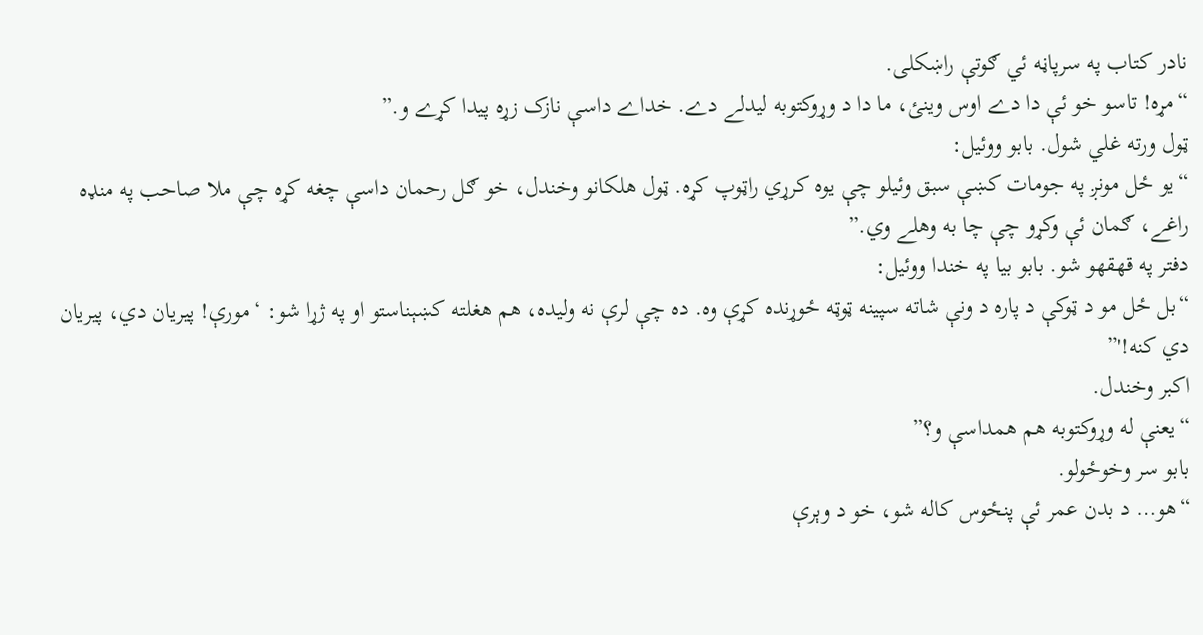نادر کتاب په سرپاڼه ئي ګوتې راښکلی.
“مړه! تاسو خو ئې دا دے اوس وينئ، ما دا د وړوکتوبه ليدلے دے. خداے داسې نازک زړه پيدا کړے و.”
ټول ورته غلي شول. بابو ووئيل:
“يو ځل مونږ په جومات کښې سبق وئيلو چې يوه کرړي راټوپ کړه. ټول هلکانو وخندل، خو ګل رحمان داسې چغه کړه چې ملا صاحب په منډه راغے، ګمان ئې وکړو چې چا به وهلے وي.”
دفتر په قهقهو شو. بابو بيا په خندا ووئيل:
“بل ځل مو د ټوکې د پاره د ونې شاته سپينه ټوټه ځوړنده کړې وه. ده چې لرې نه وليده، هم هغلته کښېناستو او په ژړا شو: ‘مورې! پيريان دي، پيريان دي کنه!'”
اکبر وخندل.
“يعنې له وړوکتوبه هم همداسې و؟”
بابو سر وخوځولو.
“هو… د بدن عمر ئې پنځوس کاله شو، خو د وېرې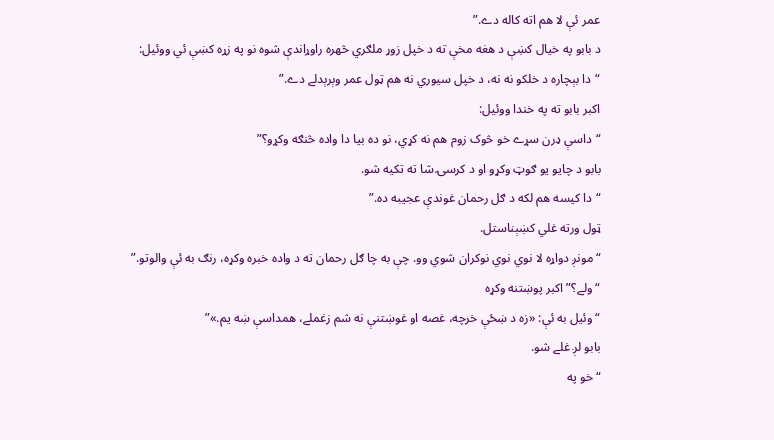عمر ئې لا هم اته کاله دے.”
د بابو په خيال کښې د هغه مخې ته د خپل زوړ ملګري څهره راوړاندې شوه نو په زړه کښې ئي ووئيل:
“دا بېچاره د خلکو نه نه، د خپل سيوري نه هم ټول عمر وېرېدلے دے.”
اکبر بابو ته په خندا ووئيل:
“داسې ډرن سړے خو څوک زوم هم نه کړي، نو ده بيا دا واده څنګه وکړو؟”
بابو د چایو يو ګوټ وکړو او د کرسۍ شا ته تکيه شو.
“دا کيسه هم لکه د ګل رحمان غوندې عجيبه ده.”
ټول ورته غلي کښېناستل.
“مونږ دواړه لا نوي نوي نوکران شوي وو. چې به چا ګل رحمان ته د واده خبره وکړه، رنګ به ئې والوتو.”
“ولے؟” اکبر پوښتنه وکړه
“وئيل به ئې: «زه د ښځې خرچه، غصه او غوښتنې نه شم زغملے، همداسې ښه يم.»”
بابو لږ غلے شو.
“خو په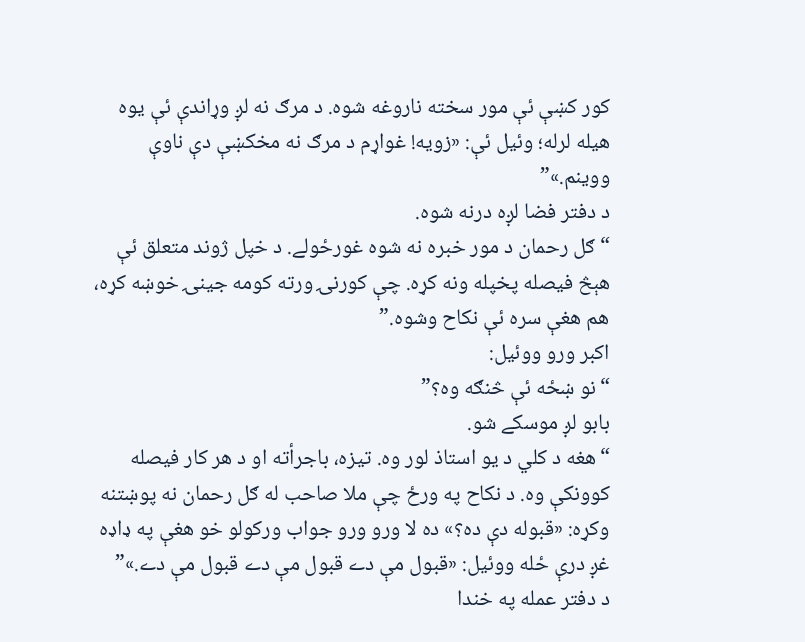کور کښې ئې مور سخته ناروغه شوه. د مرګ نه لږ وړاندې ئې يوه هيله لرله؛ وئيل ئې: «زويه! غواړم د مرګ نه مخکښې دې ناوې ووينم.»”
د دفتر فضا لږه درنه شوه.
“ګل رحمان د مور خبره نه شوه غورځولے. د خپل ژوند متعلق ئې هېڅ فيصله پخپله ونه کړه. چې کورنۍ ورته کومه جينۍ خوښه کړه، هم هغې سره ئې نکاح وشوه.”
اکبر ورو ووئيل:
“نو ښځه ئې څنګه وه؟”
بابو لږ موسکے شو.
“هغه د کلي د يو استاذ لور وه. تيزه، باجرأته او د هر کار فيصله کوونکې وه. د نکاح په ورځ چې ملا صاحب له ګل رحمان نه پوښتنه وکړه: «قبوله دې ده؟» ده لا ورو ورو جواب ورکولو خو هغې په ډاډه غږ درې ځله ووئيل: «قبول مې دے قبول مې دے قبول مې دے.»”
د دفتر عمله په خندا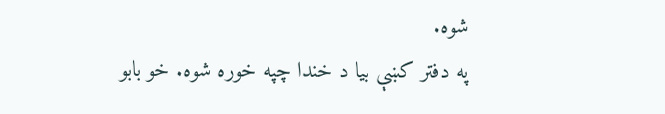شوه.
په دفتر کښې بيا د خندا چپه خوره شوه. خو بابو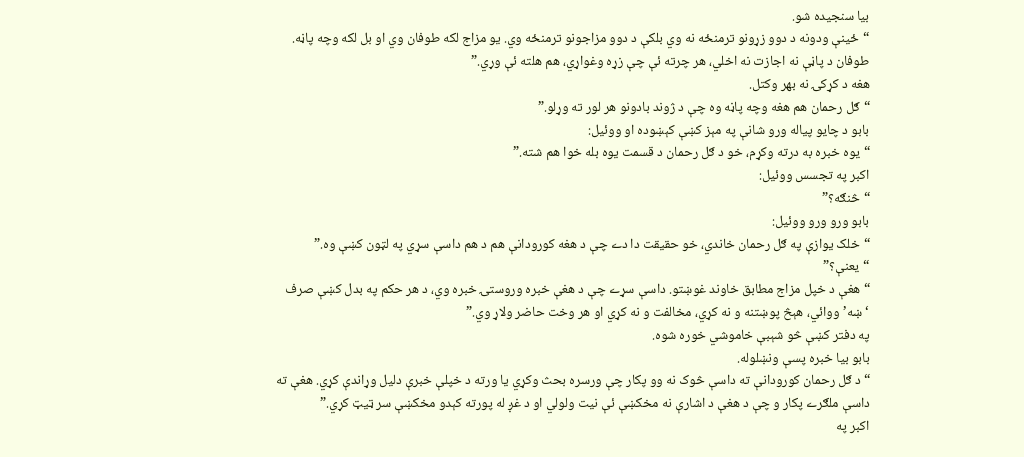بيا سنجيده شو.
“ځينې ودونه د دوو زړونو ترمنځه نه وي بلکې د دوو مزاجونو ترمنځه وي. يو مزاج لکه طوفان وي او بل لکه وچه پاڼه. طوفان د پاڼې نه اجازت نه اخلي، هر چرته ئې چې زړه وغواړي، هم هلته ئې وړي.”
هغه د کړکۍ نه بهر وکتل.
“ګل رحمان هم هغه وچه پاڼه وه چې د ژوند بادونو هر لور ته وړلو.”
بابو د چایو پياله ورو شانې په مېز کښې کېښوده او ووئيل:
“يوه خبره به درته وکړم، خو د ګل رحمان د قسمت يوه بله خوا هم شته.”
اکبر په تجسس ووئيل:
“څنګه؟”
بابو ورو ورو ووئيل:
“خلک يوازې په ګل رحمان خاندي، خو حقيقت دا دے چې د هغه کورودانې هم د هم داسې سړي په لټون کښې وه.”
“يعنې؟”
“هغې د خپل مزاج مطابق خاوند غوښتو. داسې سړے چې د هغې خبره وروستۍ خبره وي، د هر حکم په بدل کښې صرف ‘ښه’ ووائي، هېڅ پوښتنه و نه کړي، مخالفت و نه کړي او هر وخت حاضر ولاړ وي.”
په دفتر کښې څو شېبې خاموشي خوره شوه.
بابو بيا خبره پسې ونښلوله.
“د ګل رحمان کورودانې ته داسې څوک نه وو پکار چې ورسره بحث وکړي يا ورته د خپلې خبرې دليل وړاندې کړي. هغې ته داسې ملګرے پکار و چې د هغې د اشارې نه مخکښې ئې نيت ولولي او د غږ له پورته کېدو مخکښې سر ټيټ کړي.”
اکبر په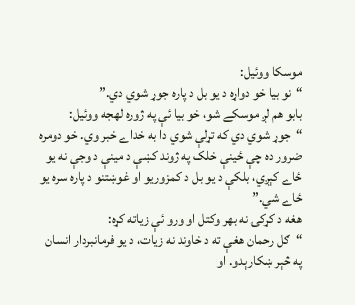موسکا ووئيل:
“نو بيا خو دواړه د يو بل د پاره جوړ شوي دي.”
بابو هم لږ موسکے شو، خو بيا ئې په ژوره لهجه ووئيل:
“جوړ شوي دي که تړلې شوي دا به خداے خبر وي. خو دومره ضرور ده چې ځينې خلک په ژوند کښې د مينې د وجې نه يو ځاے کېږي، بلکې د يو بل د کمزوريو او غوښتنو د پاره سره يو ځاے شي.”
هغه د کړکۍ نه بهر وکتل او ورو ئې زياته کړه:
“ګل رحمان هغې ته د خاوند نه زيات، د يو فرمانبردار انسان په څېر ښکارېدو. او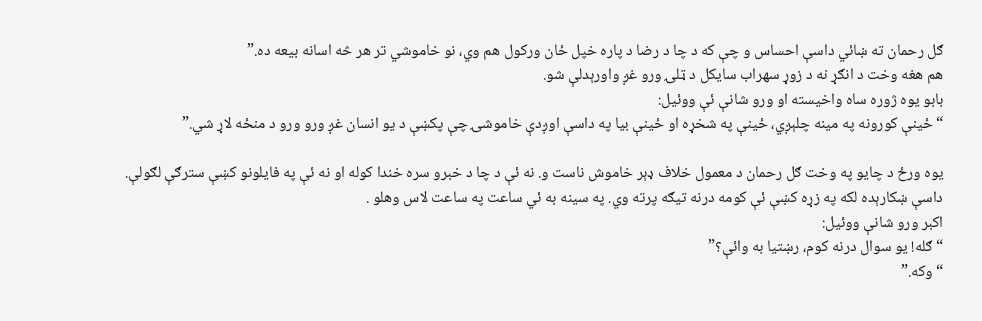ګل رحمان ته ښائي داسې احساس و چې که د چا د رضا د پاره خپل ځان ورکول هم وي، نو خاموشي تر هر څه اسانه بيعه ده.”
هم هغه وخت د انګړ نه د زوړ سهراب سايکل د ټلۍ ورو غږ واورېدلې شو.
بابو يوه ژوره ساه واخيسته او ورو شانې ئې ووئيل:
“ځينې کورونه په مينه چلېږي، ځينې په شخړه او ځينې بيا په داسې اوږدې خاموشۍ چې پکښې د يو انسان غږ ورو ورو د منځه لاړ شي.”

يوه ورځ د چایو په وخت ګل رحمان د معمول خلاف ډېر خاموش ناست و. نه ئې د چا د خبرو سره خندا کوله او نه ئې په فايلونو کښې سترګې لګولې. داسې ښکارېده لکه په زړه کښې ئې کومه درنه تيګه پرته وي. په سينه به ئي ساعت په ساعت لاس وهلو .
اکبر ورو شانې ووئيل:
“ګله! يو سوال درنه کوم، رښتيا به وائې؟”
“وکه.”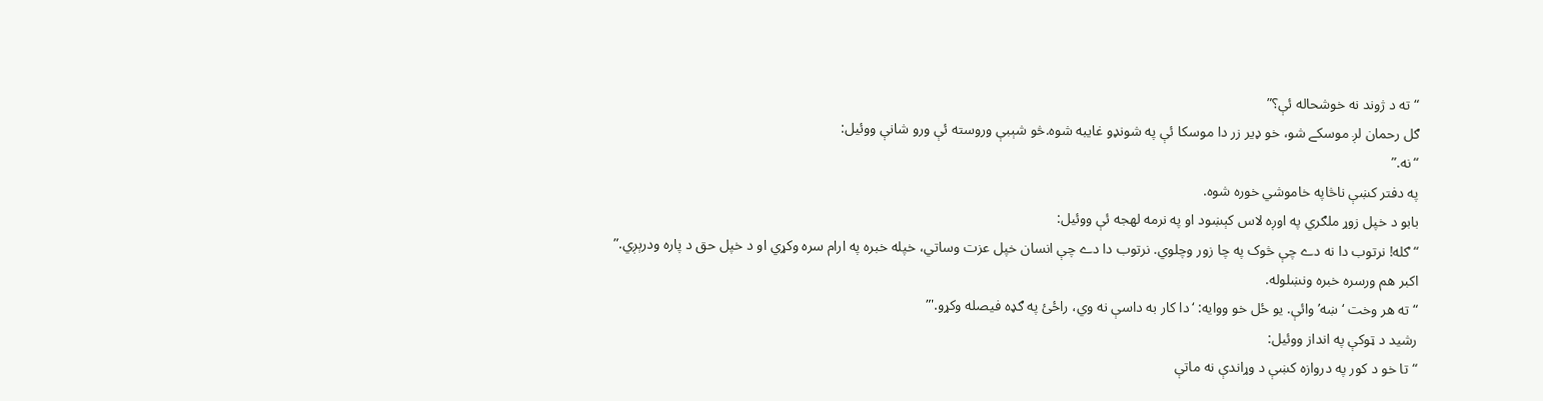“ته د ژوند نه خوشحاله ئې؟”
ګل رحمان لږ موسکے شو، خو ډير زر دا موسکا ئې په شونډو غايبه شوه.څو شېبې وروسته ئې ورو شانې ووئيل:
“نه.”
په دفتر کښې ناڅاپه خاموشي خوره شوه.
بابو د خپل زوړ ملګري په اوږه لاس کېښود او په نرمه لهجه ئې ووئيل:
“ګله! نرتوب دا نه دے چې څوک په چا زور وچلوي. نرتوب دا دے چې انسان خپل عزت وساتي، خپله خبره په ارام سره وکړي او د خپل حق د پاره ودرېږي.”
اکبر هم ورسره خبره ونښلوله.
“ته هر وخت ‘ښه’ وائې. يو ځل خو ووايه: ‘دا کار به داسې نه وي، راځئ په ګډه فيصله وکړو.'”
رشيد د ټوکې په انداز ووئيل:
“تا خو د کور په دروازه کښې د وړاندې نه ماتې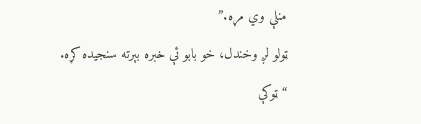منلې وي مړه.”
ټولو لږ وخندل، خو بابو ئې خبره بېرته سنجيده کړه.
“ټوکې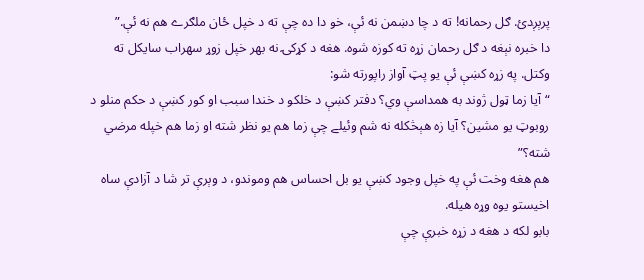پرېږدئ. ګل رحمانه! ته د چا دښمن نه ئې، خو دا ده چې ته د خپل ځان ملګرے هم نه ئې.”
دا خبره نېغه د ګل رحمان زړه ته کوزه شوه. هغه د کړکۍ نه بهر خپل زوړ سهراب سايکل ته وکتل. په زړه کښې ئې يو پټ آواز راپورته شو:
“آيا زما ټول ژوند به همداسې وي؟ دفتر کښې د خلکو د خندا سبب او کور کښې د حکم منلو د روبوټ يو مشين؟ آيا زه هېڅکله نه شم وئيلے چې زما هم يو نظر شته او زما هم خپله مرضي شته؟”
هم هغه وخت ئې په خپل وجود کښې يو بل احساس هم وموندو، د وېرې تر شا د آزادې ساه اخيستو يوه وړه هيله.
بابو لکه د هغه د زړه خبرې چې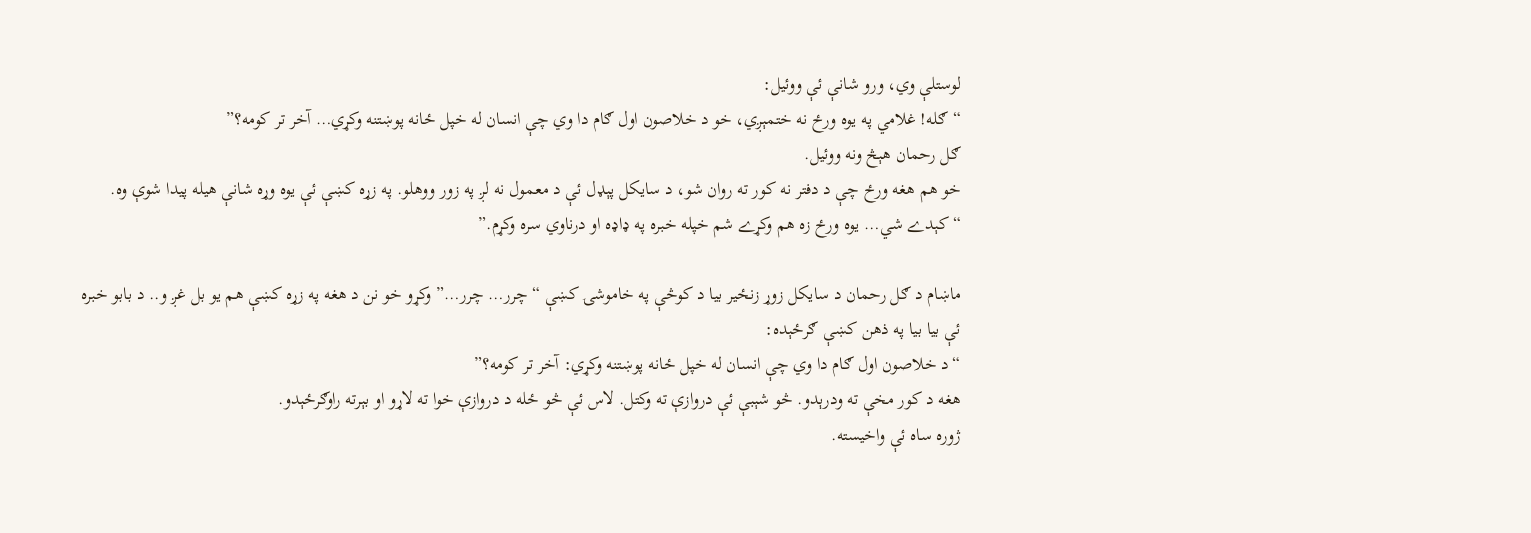لوستلې وي، ورو شانې ئې ووئيل:
“ګله! غلامي په يوه ورځ نه ختمېږي، خو د خلاصون اول ګام دا وي چې انسان له خپل ځانه پوښتنه وکړي… آخر تر کومه؟”
ګل رحمان هېڅ ونه ووئيل.
خو هم هغه ورځ چې د دفتر نه کور ته روان شو، د سايکل پېډل ئې د معمول نه لږ په زور ووهلو. په زړه کښې ئې يوه وړه شانې هيله پيدا شوې وه.
“کېدے شي… يوه ورځ زه هم وکړے شم خپله خبره په ډاډه او درناوي سره وکړم.”

ماښام د ګل رحمان د سايکل زوړ زنځير بيا د کوڅې په خاموشۍ کښې “چرر… چرر…” وکړو خو نن د هغه په زړه کښې هم يو بل غږ و.. د بابو خبره ئې بيا بيا په ذهن کښې ګرځېده:
“د خلاصون اول ګام دا وي چې انسان له خپل ځانه پوښتنه وکړي: آخر تر کومه؟”
هغه د کور مخې ته ودرېدو. څو شېبې ئې دروازې ته وکتل. لاس ئې څو ځله د دروازې خوا ته لاړو او بېرته راوګرځېدو.
ژوره ساه ئې واخيسته.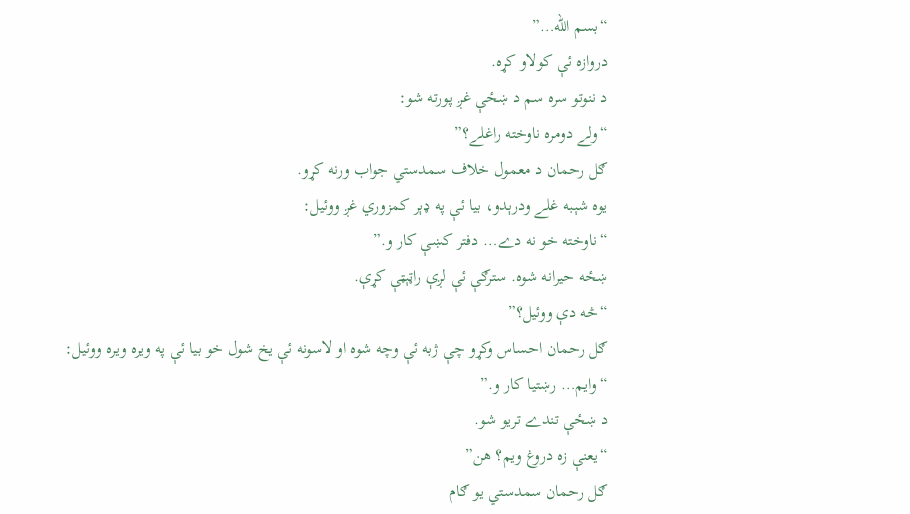“بسم الله…”
دروازه ئې کولاو کړه.
د ننوتو سره سم د ښځې غږ پورته شو:
“ولے دومره ناوخته راغلے؟”
ګل رحمان د معمول خلاف سمدستي جواب ورنه کړو.
يوه شېبه غلے ودرېدو، بيا ئې په ډېر کمزوري غږ ووئيل:
“ناوخته خو نه دے… دفتر کښې کار و.”
ښځه حيرانه شوه. سترګې ئې لږې راټېټې کړې.
“څه دې ووئيل؟”
ګل رحمان احساس وکړو چې ژبه ئې وچه شوه او لاسونه ئې يخ شول خو بيا ئې په ويره ويره ووئيل:
“وايم… رښتيا کار و.”
د ښځې تندے تريو شو.
“يعنې زه دروغ ويم؟ هن”
ګل رحمان سمدستي يو ګام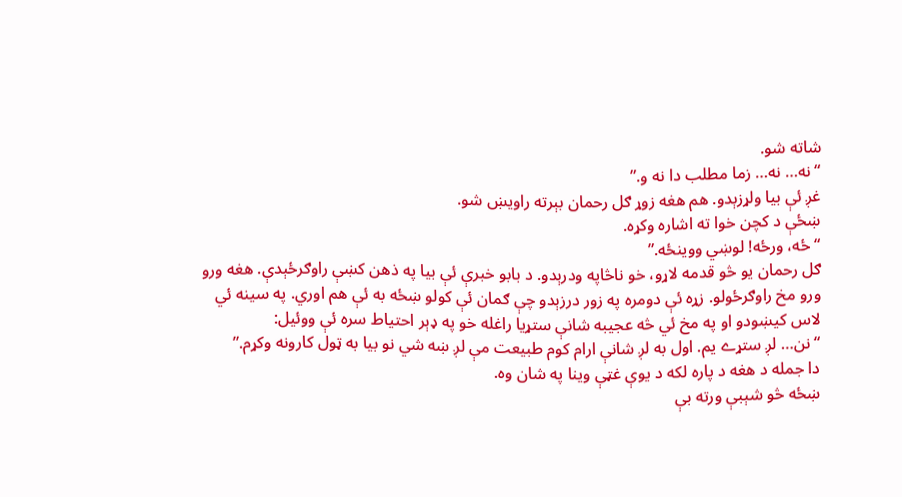شاته شو.
“نه… نه… زما مطلب دا نه و.”
غږ ئې بيا ولړزېدو. هم هغه زوړ ګل رحمان بېرته راويښ شو.
ښځې د کچن خوا ته اشاره وکړه.
“ځه، ورځه! لوښي ووينځه.”
ګل رحمان يو څو قدمه لاړو، خو ناڅاپه ودرېدو. د بابو خبرې ئې بيا په ذهن کښې راوګرځېدې. هغه ورو ورو مخ راوګرځولو. زړه ئې دومره په زور درزېدو چې ګمان ئې کولو ښځه به ئې هم اوري. په سينه ئي لاس کيښودو او په مخ ئي څه عجيبه شانې ستړيا راغله خو په ډېر احتياط سره ئې ووئيل:
“نن… لږ ستړے يم. اول به لږ شانې ارام کوم طبيعت مې لږ ښه شي نو بيا به ټول کارونه وکړم.”
دا جمله د هغه د پاره لکه د يوې غټې وينا په شان وه.
ښځه څو شېبې ورته بې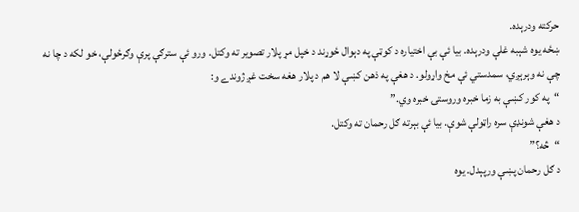حرکته ودرېده.
ښځه يوه شېبه غلې ودرېده. بيا ئې بې اختياره د کوټې په دېوال ځوړند د خپل مړ پلار تصوير ته وکتل. ورو ئې سترګې پرې وګرځولې، خو لکه د چا نه چې نه وېرېږي، سمدستي ئې مخ واړولو. د هغې په ذهن کښې لا هم د پلار هغه سخت غږ ژوندے و:
“په کور کښې به زما خبره وروستۍ خبره وي.”
د هغې شونډې سره راټولې شوې. بيا ئې بېرته ګل رحمان ته وکتل.
“څه؟”
د ګل رحمان پښې ورپېدل. يوه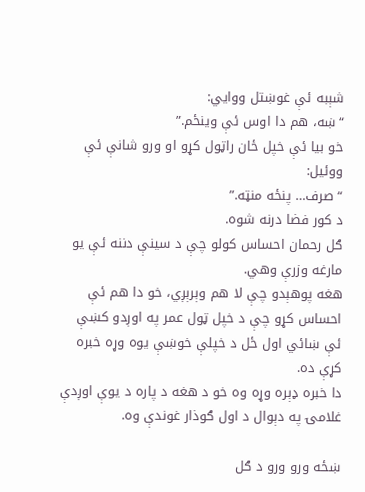شېبه ئې غوښتل ووايي:
“ښه، هم دا اوس ئې وينځم.”
خو بيا ئې خپل ځان راټول کړو او ورو شانې ئې ووئيل:
“صرف… پنځه منټه.”
د کور فضا درنه شوه.
ګل رحمان احساس کولو چې د سينې دننه ئې يو مارغه وزرې وهي.
هغه پوهېدو چې لا هم وېرېږي، خو دا هم ئې احساس کړو چې د خپل ټول عمر په اوږدو کښې ئې ښائي اول ځل د خپلې خوښې يوه وړه خبره کړې ده.
دا خبره ډېره وړه وه خو د هغه د پاره د يوې اوږدې غلامۍ په دېوال د اول ګوذار غوندې وه.

ښځه ورو ورو د ګل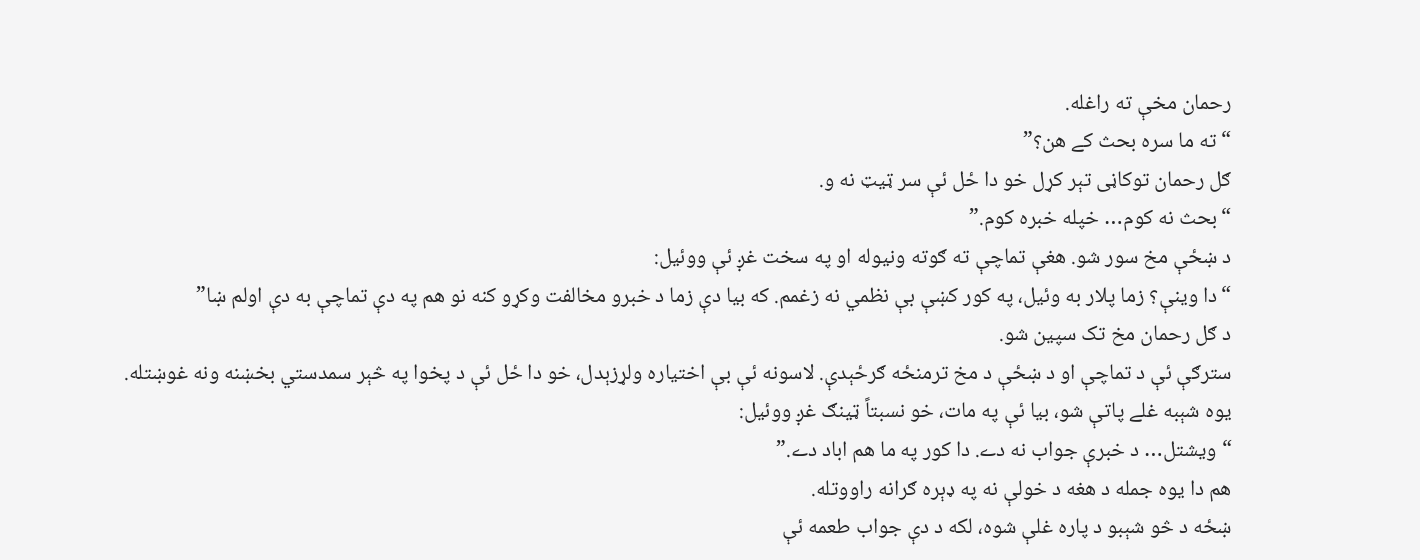رحمان مخې ته راغله.
“ته ما سره بحث کے هن؟”
ګل رحمان توکاڼی تېر کړل خو دا ځل ئې سر ټيټ نه و.
“بحث نه کوم… خپله خبره کوم.”
د ښځې مخ سور شو. هغې تماچې ته ګوته ونيوله او په سخت غږ ئې ووئيل:
“دا وينې؟ زما پلار به وئيل، په کور کښې بې نظمي نه زغمم. که بيا دې زما د خبرو مخالفت وکړو کنه نو هم په دې تماچې به دې اولم ښا”
د ګل رحمان مخ تک سپين شو.
سترګې ئې د تماچې او د ښځې د مخ ترمنځه ګرځېدې. لاسونه ئې بې اختياره ولړزېدل، خو دا ځل ئې د پخوا په څېر سمدستي بخښنه ونه غوښتله.
يوه شېبه غلے پاتې شو، بيا ئې په مات، خو نسبتاً ټينګ غږ ووئيل:
“ويشتل… د خبرې جواب نه دے. دا کور په ما هم اباد دے.”
هم دا يوه جمله د هغه د خولې نه په ډېره ګرانه راووتله.
ښځه د څو شېبو د پاره غلې شوه، لکه د دې جواب طعمه ئې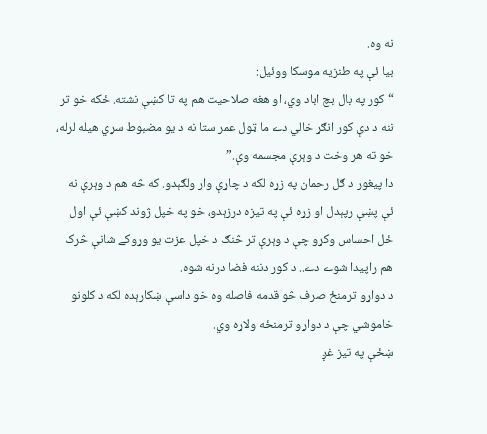نه وه.
بيا ئې په طنزيه موسکا ووئيل:
“کور په بال بچ اباد وي، او هغه صلاحيت هم په تا کښې نشته. ځکه خو تر ننه د دې کور انګړ خالي دے ما ټول عمر ستا نه د يو مضبوط سړي هيله لرله، خو ته هر وخت د وېرې مجسمه وې.”
دا پيغور د ګل رحمان په زړه لکه د چاړې وار ولګېدو. که څه هم د وېرې نه ئې پښې رپېدل او زړه ئې په تيزه درزېدو، خو په خپل ژوند کښې ئې اول ځل احساس وکړو چې د وېرې تر څنګ د خپل عزت يو وړوکے شانې څرک هم راپيدا شوے دے.. د کور دننه فضا درنه شوه.
د دواړو ترمنځ صرف څو قدمه فاصله وه خو داسې ښکارېده لکه د کلونو خاموشي چې د دواړو ترمنځه ولاړه وي.
ښځې په تيز غږ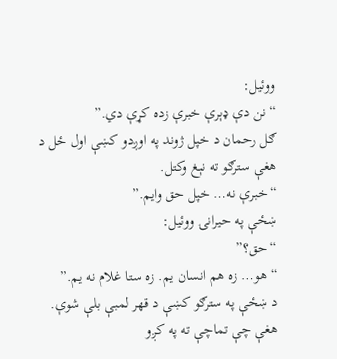ووئيل:
“نن دې ډېرې خبرې زده کړې دي.”
ګل رحمان د خپل ژوند په اوږدو کښې اول ځل د هغې سترګو ته نېغ وکتل.
“خبرې نه… خپل حق وايم.”
ښځې په حيرانۍ ووئيل:
“حق؟”
“هو… زه هم انسان يم. زه ستا غلام نه يم.”
د ښځې په سترګو کښې د قهر لمبې بلې شوې. هغې چې تماچې ته په کږو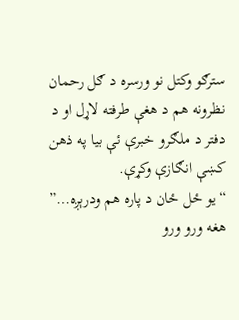سترګو وکتل نو ورسره د ګل رحمان نظرونه هم د هغې طرفته لاړل او د دفتر د ملګرو خبرې ئې بيا په ذهن کښې انګازې وکړې.
“يو ځل ځان د پاره هم ودرېږه…”
هغه ورو ورو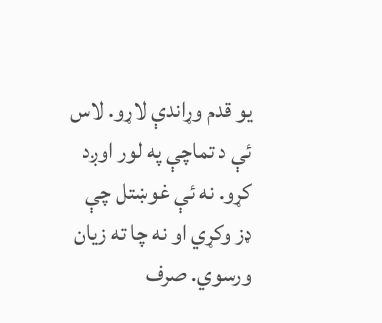يو قدم وړاندې لاړو. لاس ئې د تماچې په لور اوږد کړو. نه ئې غوښتل چې ډز وکړي او نه چا ته زيان ورسوي. صرف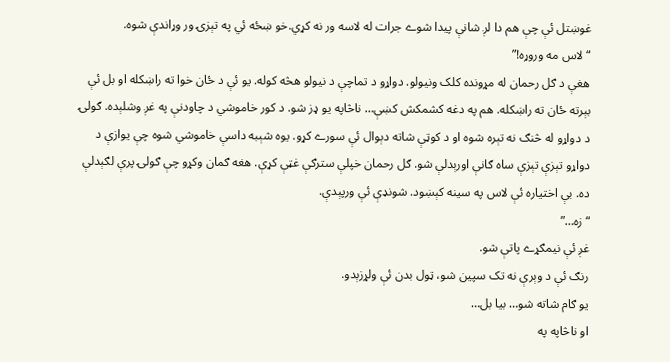غوښتل ئې چې هم دا لږ شانې پيدا شوے جرات له لاسه ور نه کړي.خو ښځه ئي په تېزۍ ور وړاندې شوه.
“لاس مه وروړه!”
هغې د ګل رحمان له مړونده کلک ونيولو. دواړو د تماچې د نيولو هڅه کوله. يو ئې د ځان خوا ته راښکله او بل ئې بېرته ځان ته راښکله. هم په دغه کشمکش کښې… ناڅاپه يو ډز شو. د کور خاموشي د چاودنې په غږ وشلېده. ګولۍ د دواړو له څنګ نه تېره شوه او د کوټې شاته دېوال ئې سورے کړو. يوه شېبه داسې خاموشي شوه چې يوازې د دواړو تېزې تېزې ساه ګانې اورېدلې شو. ګل رحمان خپلې سترګې غټې کړې. هغه ګمان وکړو چې ګولۍ پرې لګېدلې ده. بې اختياره ئې لاس په سينه کېښود. شونډې ئې ورپېدې.
“زه…”
غږ ئې نيمګړے پاتې شو.
رنګ ئې د وېرې نه تک سپين شو، ټول بدن ئې ولړزېدو.
يو ګام شاته شو… بيا بل…
او ناڅاپه په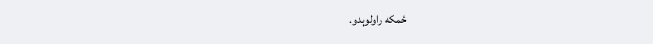ځمکه راولوېدو.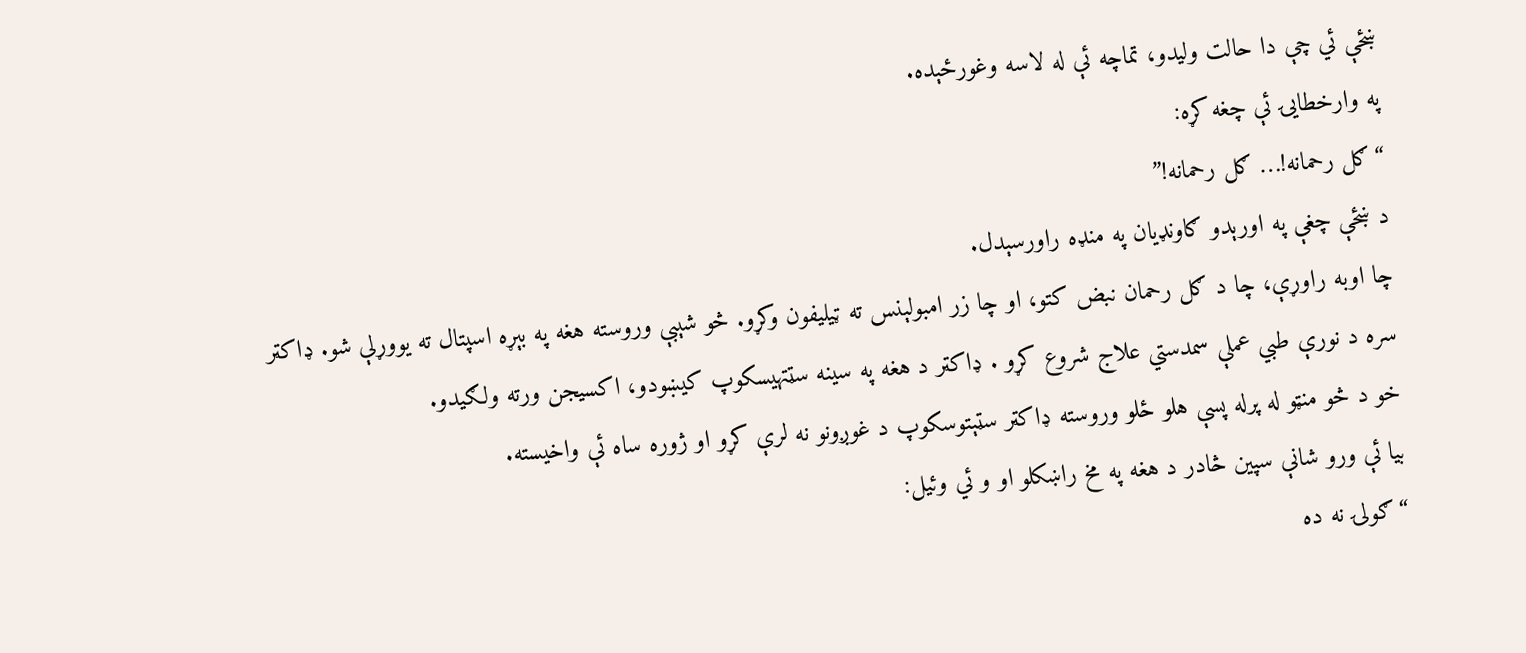ښځې ئي چې دا حالت وليدو، تماچه ئې له لاسه وغورځېده.
په وارخطايۍ ئې چغه کړه:
“ګل رحمانه!… ګل رحمانه!”
د ښځې چغې په اورېدو ګاونډيان په منډه راورسېدل.
چا اوبه راوړې، چا د ګل رحمان نبض کتو، او چا زر امبولېنس ته ټيليفون وکړو. څو شېبې وروسته هغه په بېړه اسپتال ته يووړلې شو. ډاکټر سره د نورې طبي عملې سمدستي علاج شروع کړو . ډاکټر د هغه په سينه سټتهيسکوپ کيښودو، اکسيجن ورته ولګيدو.
خو د څو منټو له پرله پسې هلو ځلو وروسته ډاکټر سټېتوسکوپ د غوږونو نه لرې کړو او ژوره ساه ئې واخيسته.
بيا ئې ورو شانې سپين څادر د هغه په مخ راښکلو او و ئي وئيل:
“ګولۍ نه ده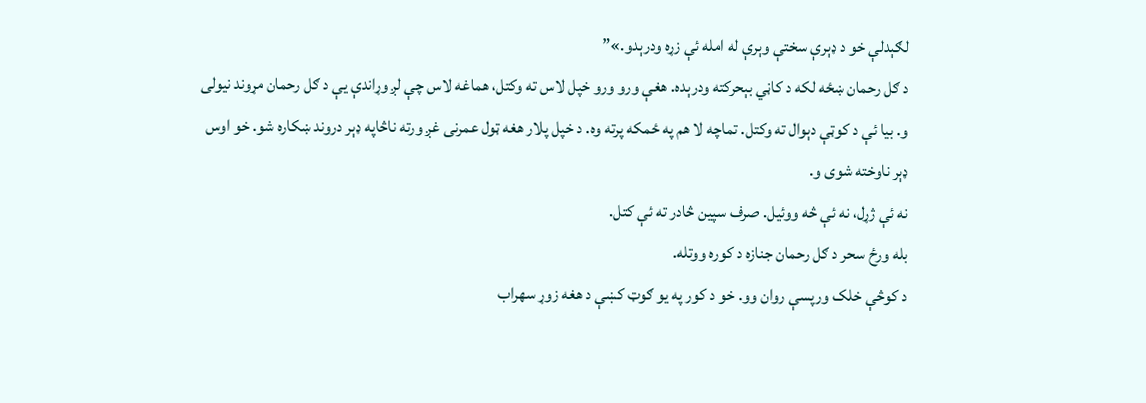لګېدلې خو د ډېرې سختې وېرې له امله ئې زړه ودرېدو.»”
د ګل رحمان ښځه لکه د کاڼي بېحرکته ودرېده. هغې ورو ورو خپل لاس ته وکتل، هماغه لاس چې لږ وړاندې يې د ګل رحمان مړوند نيولی و. بيا ئې د کوټې دېوال ته وکتل. تماچه لا هم په ځمکه پرته وه. د خپل پلار هغه ټول عمرنی غږ ورته ناڅاپه ډېر دروند ښکاره شو. خو اوس ډېر ناوخته شوی و.
نه ئې ژړل، نه ئې څه ووئيل. صرف سپين څادر ته ئې کتل.
بله ورځ سحر د ګل رحمان جنازه د کوره ووتله.
د کوڅې خلک ورپسې روان وو. خو د کور په يو ګوټ کښې د هغه زوړ سهراب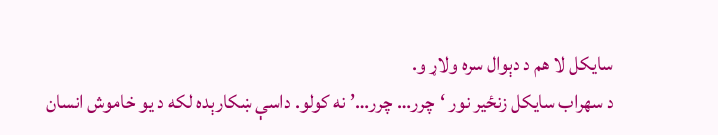سايکل لا هم د دېوال سره ولاړ و.
د سهراب سايکل زنځير نور ‘چرر… چرر…’ نه کولو. داسې ښکارېده لکه د يو خاموش انسان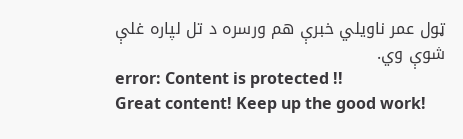ټول عمر ناويلي خبرې هم ورسره د تل لپاره غلې شوې وي.
error: Content is protected !!
Great content! Keep up the good work!